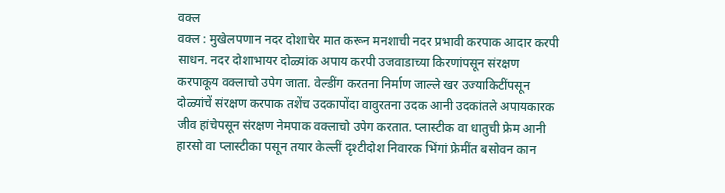वक्ल
वक्ल : मुखेलपणान नदर दोशाचेर मात करून मनशाची नदर प्रभावी करपाक आदार करपी साधन. नदर दोशाभायर दोळ्यांक अपाय करपी उजवाडाच्या किरणांपसून संरक्षण करपाकूय वक्लाचो उपेग जाता. वेल्डींग करतना निर्माण जाल्ले खर उज्याकिटींपसून दोळ्यांचें संरक्षण करपाक तशेंच उदकापोंदा वावुरतना उदक आनी उदकांतले अपायकारक जीव हांचेपसून संरक्षण नेमपाक वक्लाचो उपेग करतात. प्लास्टीक वा धातुची फ्रेम आनी हारसो वा प्लास्टीका पसून तयार केल्लीं दृश्टीदोश निवारक भिंगां फ्रेमींत बसोवन कान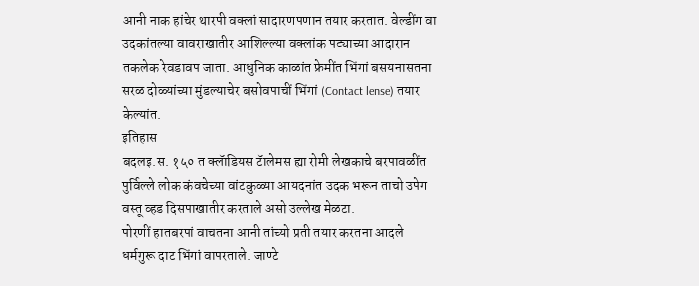आनी नाक हांचेर थारपी वक्लां सादारणपणान तयार करतात. वेल्डींग वा उदकांतल्या वावराखातीर आशिल्ल्या वक्लांक पट्याच्या आदारान तकलेक रेवडावप जाता. आधुनिक काळांत फ्रेमींत भिंगां बसयनासतना सरळ दोळ्यांच्या मुंडल्याचेर बसोवपाचीं भिंगां (Contact lense) तयार केल्यांत.
इतिहास
बदलइ.स. १५० त क्लॅाडियस टॅालेमस ह्या रोमी लेखकाचे बरपावळींत पुर्विल्ले लोक कंवचेच्या वांटकुळ्या आयदनांत उदक भरून ताचो उपेग वस्तू व्हड दिसपाखातीर करताले असो उल्लेख मेळटा.
पोरणीं हातबरपां वाचतना आनी तांच्यो प्रती तयार करतना आदले धर्मगुरू दाट भिंगां वापरताले. जाण्टे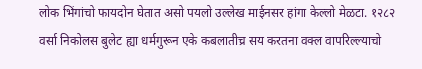लोक भिंगांचो फायदोन घेतात असो पयलो उल्लेख माईनसर हांगा केल्लो मेळटा. १२८२ वर्सा निकोलस बुलेट ह्या धर्मगुरून एके कबलातीच्र सय करतना वक्ल वापरिल्ल्याचो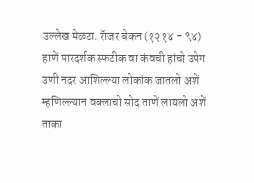उल्लेख मेळटा. रॅाजर बेकन (१२१४ - ९४) हाणें पारदर्शक स्फटीक वा कंवची हांचो उपेग उणी नदर आशिल्ल्या लोकांक जातलो अशें म्हणिल्ल्यान वक्लाचो सोद ताणें लायलो अशें ताका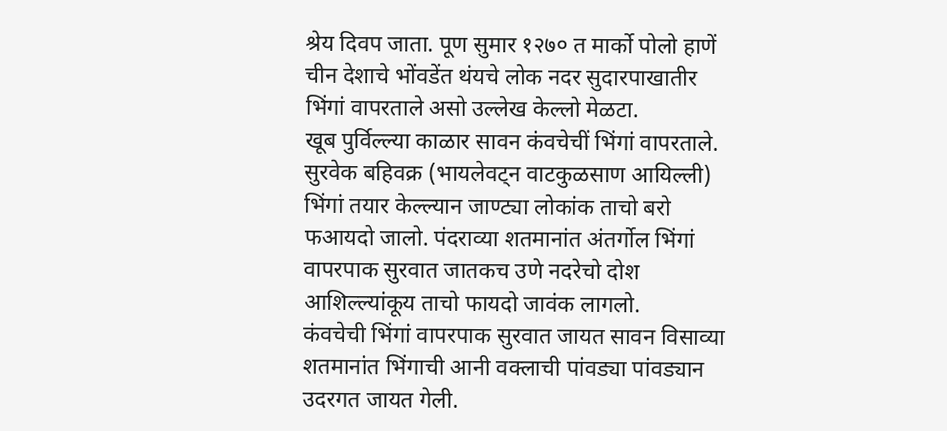श्रेय दिवप जाता. पूण सुमार १२७० त मार्को पोलो हाणें चीन देशाचे भोंवडेंत थंयचे लोक नदर सुदारपाखातीर भिंगां वापरताले असो उल्लेख केल्लो मेळटा.
खूब पुर्विल्ल्या काळार सावन कंवचेचीं भिंगां वापरताले. सुरवेक बहिवक्र (भायलेवट्न वाटकुळसाण आयिल्ली) भिंगां तयार केल्ल्यान जाण्ट्या लोकांक ताचो बरो फआयदो जालो. पंदराव्या शतमानांत अंतर्गोल भिंगां वापरपाक सुरवात जातकच उणे नदरेचो दोश आशिल्ल्यांकूय ताचो फायदो जावंक लागलो.
कंवचेची भिंगां वापरपाक सुरवात जायत सावन विसाव्या शतमानांत भिंगाची आनी वक्लाची पांवड्या पांवड्यान उदरगत जायत गेली.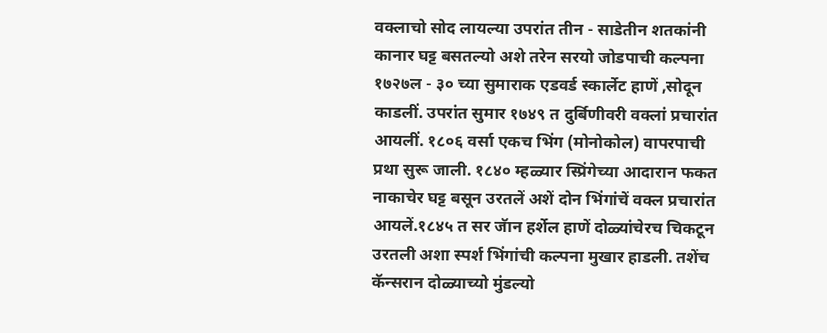वक्लाचो सोद लायल्या उपरांत तीन - साडेतीन शतकांनी कानार घट्ट बसतल्यो अशे तरेन सरयो जोडपाची कल्पना १७२७ल - ३० च्या सुमाराक एडवर्ड स्कार्लेट हाणें ,सोदून काडलीं. उपरांत सुमार १७४९ त दुर्बिणीवरी वक्लां प्रचारांत आयलीं. १८०६ वर्सा एकच भिंग (मोनोकोल) वापरपाची प्रथा सुरू जाली. १८४० म्हळ्यार स्प्रिंगेच्या आदारान फकत नाकाचेर घट्ट बसून उरतलें अशें दोन भिंगांचें वक्ल प्रचारांत आयलें.१८४५ त सर जॅान हर्शेल हाणें दोळ्यांचेरच चिकटून उरतली अशा स्पर्श भिंगांची कल्पना मुखार हाडली. तशेंच कॅन्सरान दोळ्याच्यो मुंडल्यो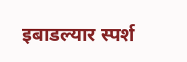इबाडल्यार स्पर्श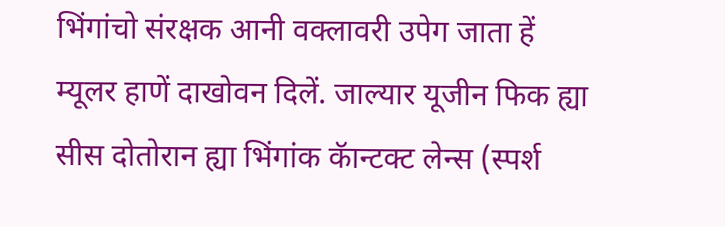भिंगांचो संरक्षक आनी वक्लावरी उपेग जाता हें म्यूलर हाणें दाखोवन दिलें. जाल्यार यूजीन फिक ह्या सीस दोतोरान ह्या भिंगांक कॅान्टक्ट लेन्स (स्पर्श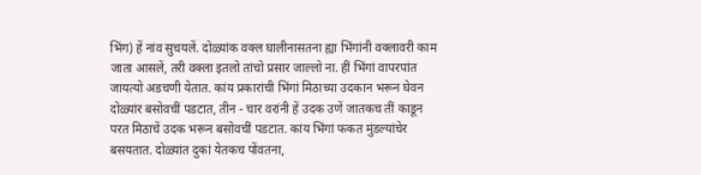भिंग) हें नांव सुचयलें. दोळ्यांक वक्ल घालीनासतना ह्या भिंगांनी वक्लावरी काम जाता आसलें, तरी वक्ला इतलो तांचो प्रसार जाल्लो ना. हीं भिंगां वापरपांत जायत्यो अडचणी येतात. कांय प्रकारांची भिंगां मिठाच्या उदकान भरून घेवन दोळ्यांर बसोवचीं पडटात, तीन - चार वरांनी हें उदक उणें जातकच तीं काडून परत मिठाचें उदक भरून बसोवचीं पडटात. कांय भिंगां फकत मुंडल्यांचेर बसयतात. दोळ्यांत दुकां येतकच पोंवतना,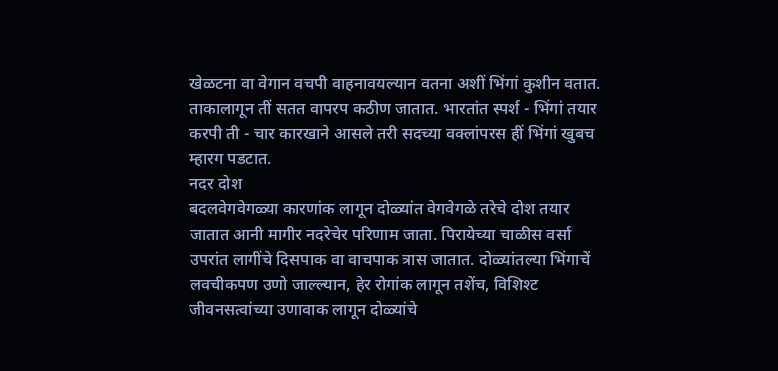खेळटना वा वेगान वचपी वाहनावयल्यान वतना अशीं भिंगां कुशीन वतात. ताकालागून तीं सतत वापरप कठीण जातात. भारतांत स्पर्श - भिंगां तयार करपी ती - चार कारखाने आसले तरी सदच्या वक्लांपरस हीं भिंगां खुबच म्हारग पडटात.
नदर दोश
बदलवेगवेगळ्या कारणांक लागून दोळ्यांत वेगवेगळे तरेचे दोश तयार जातात आनी मागीर नदरेचेर परिणाम जाता. पिरायेच्या चाळीस वर्सा उपरांत लागींचे दिसपाक वा वाचपाक त्रास जातात. दोळ्यांतल्या भिंगाचें लवचीकपण उणो जाल्ल्यान, हेर रोगांक लागून तशेंच, विशिश्ट जीवनसत्वांच्या उणावाक लागून दोळ्यांचे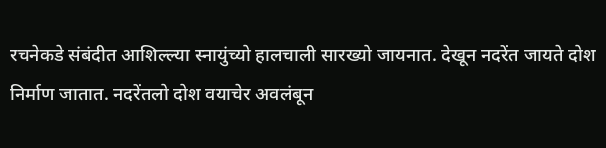रचनेकडे संबंदीत आशिल्ल्या स्नायुंच्यो हालचाली सारख्यो जायनात. देखून नदरेंत जायते दोश निर्माण जातात. नदरेंतलो दोश वयाचेर अवलंबून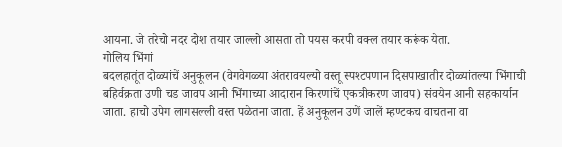आयना. जे तरेचो नदर दोश तयार जाल्लो आसता तो पयस करपी वक्ल तयार करूंक येता.
गोलिय भिंगां
बदलहातूंत दोळ्यांचें अनुकूलन (वेगवेगळ्या अंतरावयल्यो वस्तू स्पश्टपणान दिसपाखातीर दोळ्यांतल्या भिंगाची बहिर्वक्रता उणी चड जावप आनी भिंगाच्या आदारान किरणांचें एकत्रीकरण जावप) संवयेन आनी सहकार्यान जाता. हाचो उपेग लागसल्ली वस्त पळेतना जाता. हें अनुकूलन उणें जालें म्हण्टकच वाचतना वा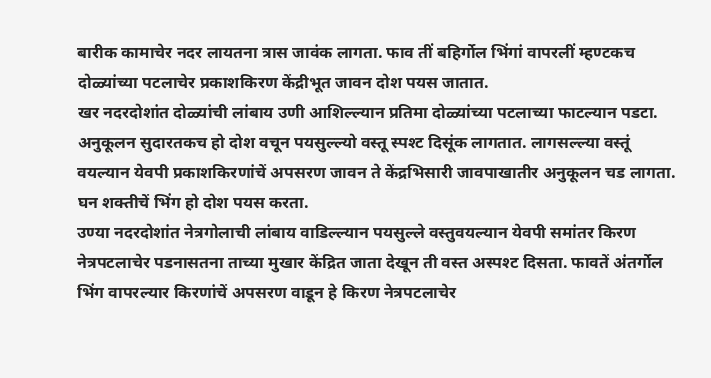बारीक कामाचेर नदर लायतना त्रास जावंक लागता. फाव तीं बहिर्गोल भिंगां वापरलीं म्हण्टकच दोळ्यांच्या पटलाचेर प्रकाशकिरण केंद्रीभूत जावन दोश पयस जातात.
खर नदरदोशांत दोळ्यांची लांबाय उणी आशिल्ल्यान प्रतिमा दोळ्यांच्या पटलाच्या फाटल्यान पडटा. अनुकूलन सुदारतकच हो दोश वचून पयसुल्ल्यो वस्तू स्पश्ट दिसूंक लागतात. लागसल्ल्या वस्तूं वयल्यान येवपी प्रकाशकिरणांचें अपसरण जावन ते केंद्रभिसारी जावपाखातीर अनुकूलन चड लागता. घन शक्तीचें भिंग हो दोश पयस करता.
उण्या नदरदोशांत नेत्रगोलाची लांबाय वाडिल्ल्यान पयसुल्ले वस्तुवयल्यान येवपी समांतर किरण नेत्रपटलाचेर पडनासतना ताच्या मुखार केंद्रित जाता देखून ती वस्त अस्पश्ट दिसता. फावतें अंतर्गोल भिंग वापरल्यार किरणांचें अपसरण वाडून हे किरण नेत्रपटलाचेर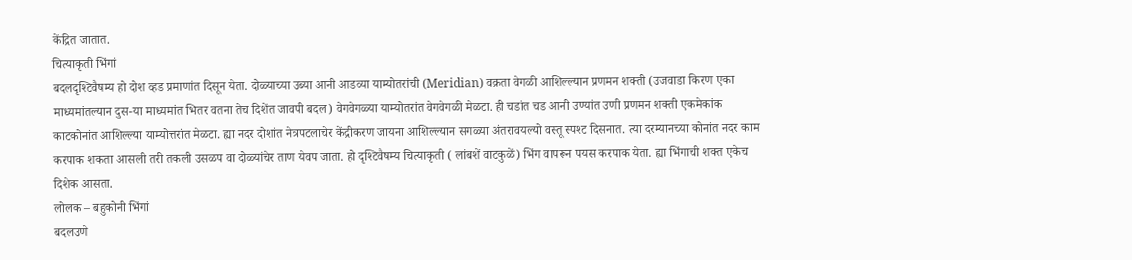केंद्रित जातात.
चित्याकृती भिंगां
बदलदृश्टिवैषम्य हो दोश व्हड प्रमाणांत दिसून येता. दोळ्याच्या उब्या आनी आडव्या याम्योतरांची (Meridian) वक्रता वेगळी आशिल्ल्यान प्रणमन शक्ती (उजवाडा किरण एका माध्यमांतल्यान दुस-या माध्यमांत भितर वतना तेच दिशेंत जावपी बदल) वेगवेगळ्या याम्योतरांत वेगवेगळी मेळटा. ही चडांत चड आनी उण्यांत उणी प्रणमन शक्ती एकमेकांक काटकोनांत आशिल्ल्या याम्योत्तरांत मेळटा. ह्या नदर दोशांत नेत्रपटलाचेर केंद्रीकरण जायना आशिल्ल्यान सगळ्या अंतरावयल्यो वस्तू स्पश्ट दिसनात. त्या दरम्यानच्या कोनांत नदर काम करपाक शकता आसली तरी तकली उसळप वा दोळ्यांचेर ताण येवप जाता. हो दृश्टिवैषम्य चित्याकृती ( लांबशें वाटकुळें) भिंग वापरून पयस करपाक येता. ह्या भिंगाची शक्त एकेच दिशेक आसता.
लोलक – बहुकोनी भिंगां
बदलउणे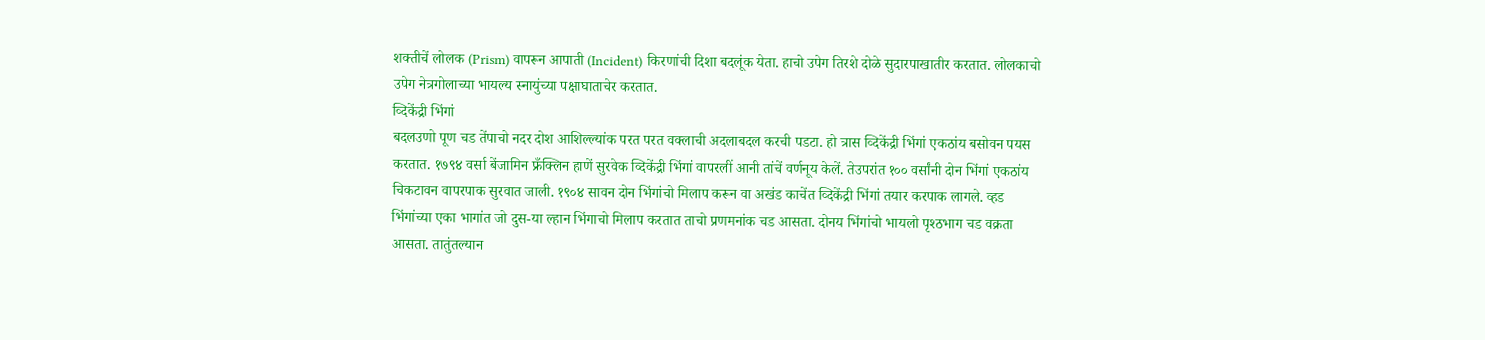शक्तीचें लोलक (Prism) वापरून आपाती (Incident) किरणांची दिशा बदलूंक येता. हाचो उपेग तिरशे दोळे सुदारपाखातीर करतात. लोलकाचो उपेग नेत्रगोलाच्या भायल्य स्नायुंच्या पक्षाघाताचेर करतात.
व्दिकेंद्री भिंगां
बदलउणो पूण चड तेंपाचो नदर दोश आशिल्ल्यांक परत परत वक्लाची अदलाबदल करची पडटा. हो त्रास व्दिकेंद्री भिंगां एकठांय बसोवन पयस करतात. १७९४ वर्सा बेंजामिन फ्रँक्लिन हाणें सुरवेक व्दिकेंद्री भिंगां वापरलीं आनी तांचें वर्णनूय केलें. तेउपरांत १०० वर्सांनी दोन भिंगां एकठांय चिकटावन वापरपाक सुरवात जाली. १९०४ सावन दोन भिंगांचो मिलाप करून वा अखंड काचेंत व्दिकेंद्री भिंगां तयार करपाक लागले. व्हड भिंगांच्या एका भागांत जो दुस-या ल्हान भिंगाचो मिलाप करतात ताचो प्रणमनांक चड आसता. दोनय भिंगांचो भायलो पृश्ठभाग चड वक्रता आसता. तातुंतल्यान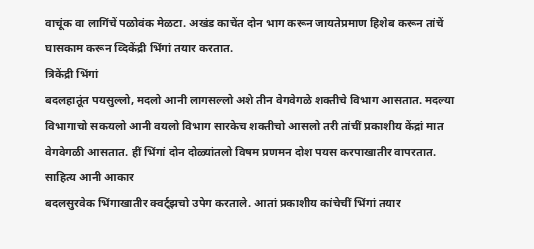वाचूंक वा लागिंचें पळोवंक मेळटा. अखंड काचेंत दोन भाग करून जायतेप्रमाण हिशेब करून तांचें घासकाम करून व्दिकेंद्री भिंगां तयार करतात.
त्रिकेंद्री भिंगां
बदलहातूंत पयसुल्लो, मदलो आनी लागसल्लो अशे तीन वेगवेगळे शक्तीचे विभाग आसतात. मदल्या विभागाचो सकयलो आनी वयलो विभाग सारकेच शक्तीचो आसलो तरी तांचीं प्रकाशीय केंद्रां मात वेगवेगळी आसतात. हीं भिंगां दोन दोळ्यांतलो विषम प्रणमन दोश पयस करपाखातीर वापरतात.
साहित्य आनी आकार
बदलसुरवेक भिंगाखातीर क्वर्ट्झचो उपेग करताले. आतां प्रकाशीय कांचेचीं भिंगां तयार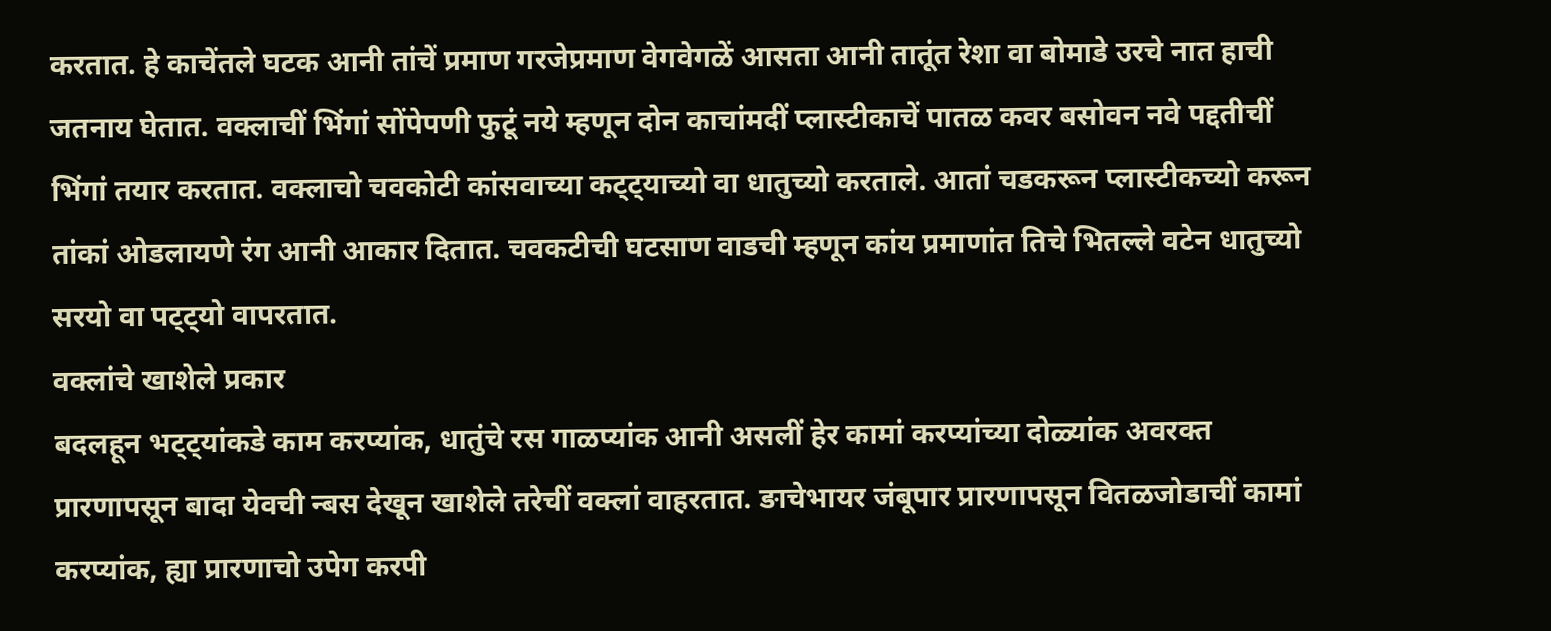करतात. हे काचेंतले घटक आनी तांचें प्रमाण गरजेप्रमाण वेगवेगळें आसता आनी तातूंत रेशा वा बोमाडे उरचे नात हाची जतनाय घेतात. वक्लाचीं भिंगां सोंपेपणी फुटूं नये म्हणून दोन काचांमदीं प्लास्टीकाचें पातळ कवर बसोवन नवे पद्दतीचीं भिंगां तयार करतात. वक्लाचो चवकोटी कांसवाच्या कट्ट्याच्यो वा धातुच्यो करताले. आतां चडकरून प्लास्टीकच्यो करून तांकां ओडलायणे रंग आनी आकार दितात. चवकटीची घटसाण वाडची म्हणून कांय प्रमाणांत तिचे भितल्ले वटेन धातुच्यो सरयो वा पट्ट्यो वापरतात.
वक्लांचे खाशेले प्रकार
बदलहून भट्ट्यांकडे काम करप्यांक, धातुंचे रस गाळप्यांक आनी असलीं हेर कामां करप्यांच्या दोळ्यांक अवरक्त प्रारणापसून बादा येवची न्बस देखून खाशेले तरेचीं वक्लां वाहरतात. ङाचेभायर जंबूपार प्रारणापसून वितळजोडाचीं कामां करप्यांक, ह्या प्रारणाचो उपेग करपी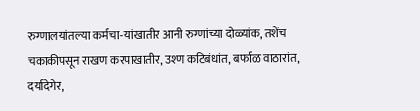रुग्णालयांतल्या कर्मचा-यांखातीर आनी रुग्णांच्या दोळ्यांक, तशेंच चकाकीपसून राखण करपाखातीर, उश्ण कटिबंधांत, बर्फाळ वाठारांत, दर्यादेगेर,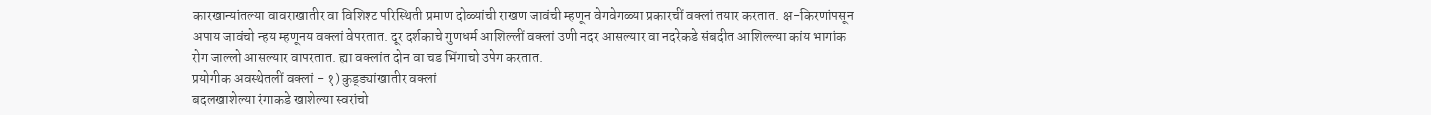कारखान्यांतल्या वावराखातीर वा विशिश्ट परिस्थिती प्रमाण दोळ्यांची राखण जावंची म्हणून वेगवेगळ्या प्रकारचीं वक्लां तयार करतात. क्ष-किरणांपसून अपाय जावंचो न्हय म्हणूनय वक्लां वेपरतात. दूर दर्शकाचे गुणधर्म आशिल्लीं वक्लां उणी नदर आसल्यार वा नदरेकडे संबदीत आशिल्ल्या कांय भागांक रोग जाल्लो आसल्यार वापरतात. ह्या वक्लांत दोन वा चड भिंगाचो उपेग करतात.
प्रयोगीक अवस्थेतलीं वक्लां - १) कुड्ड्यांखातीर वक्लां
बदलखाशेल्या रंगाकडे खाशेल्या स्वरांचो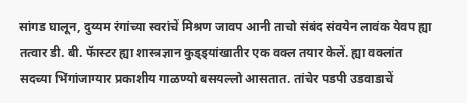सांगड घालून, दुय्यम रंगांच्या स्वरांचें मिश्रण जावप आनी ताचो संबंद संवयेन लावंक येवप ह्या तत्वार डी. बी. फॅास्टर ह्या शास्त्रज्ञान कुड्ड्यांखातीर एक वक्ल तयार केलें. ह्या वक्लांत सदच्या भिंगांजाग्यार प्रकाशीय गाळण्यो बसयल्लो आसतात. तांचेर पडपी उडवाडाचें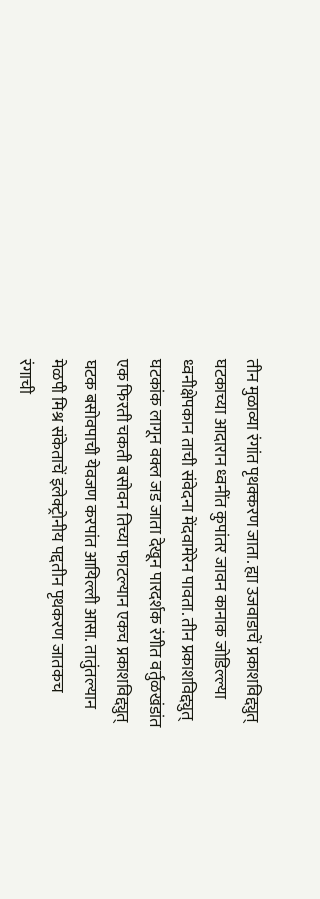तीन मुळाव्या रंगांत पृथक्करण जाता. ह्या उजवाडाचें प्रकाशविद्द्युत् घटकाच्या आदारान ध्वनींत कुपांतर जावन कानाक जोडिल्ल्या ध्वनीक्षेपकान ताची संवेदना मेंदवामेरेन पावता. तीन प्रकाशविद्द्युत् घटकांक लागून वक्ल जड जाता देखून पारदर्शक रंगीत वर्तुळखंडांत एक फिरती चकती बसोवन तिच्या फाटल्यान एकच प्रकाशविद्द्युत् घटक बसोवपाची येवजण करपांत आयिल्ली आसा. तातुंतल्यान मेळपी मिश्र संकेताचें इलेक्ट्रोनीय पद्दतीन पृथकरण जातकच रंगाची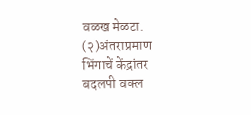वळख मेळटा.
(२)अंतराप्रमाण भिंगाचें केंद्रांतर बदलपी वक्ल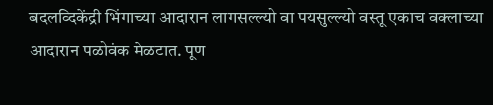बदलव्दिकेंद्री भिंगाच्या आदारान लागसल्ल्यो वा पयसुल्ल्यो वस्तू एकाच वक्लाच्या आदारान पळोवंक मेळटात. पूण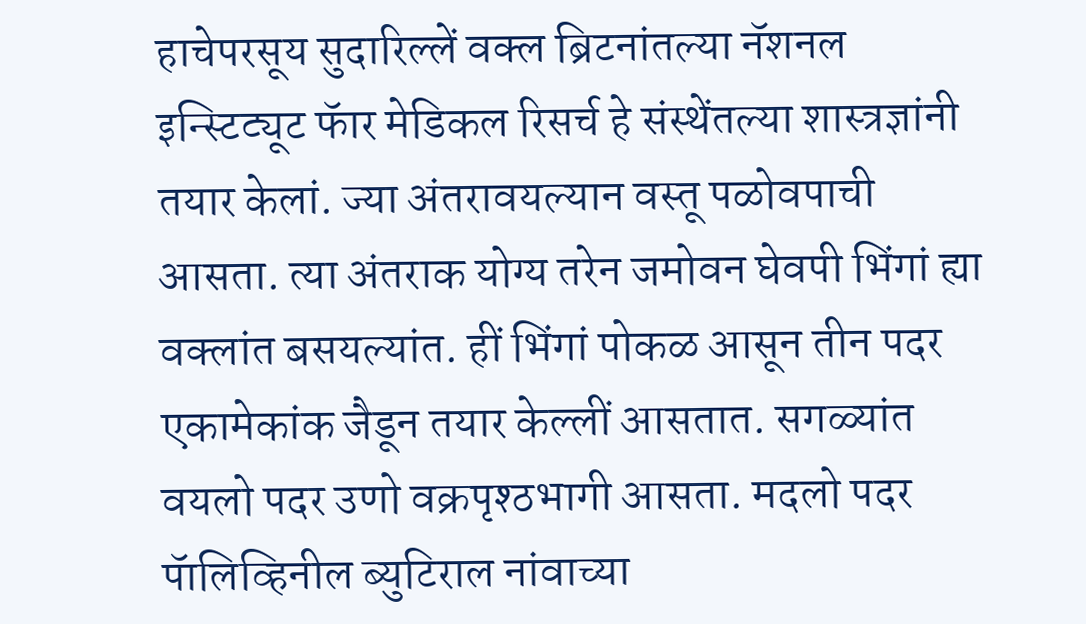हाचेपरसूय सुदारिल्लें वक्ल ब्रिटनांतल्या नॅशनल इन्स्टिट्यूट फॅार मेडिकल रिसर्च हे संस्थेंतल्या शास्त्रज्ञांनी तयार केलां. ज्या अंतरावयल्यान वस्तू पळोवपाची आसता. त्या अंतराक योग्य तरेन जमोवन घेवपी भिंगां ह्या वक्लांत बसयल्यांत. हीं भिंगां पोकळ आसून तीन पदर एकामेकांक जैडून तयार केल्लीं आसतात. सगळ्यांत वयलो पदर उणो वक्रपृश्ठभागी आसता. मदलो पदर पॅालिव्हिनील ब्युटिराल नांवाच्या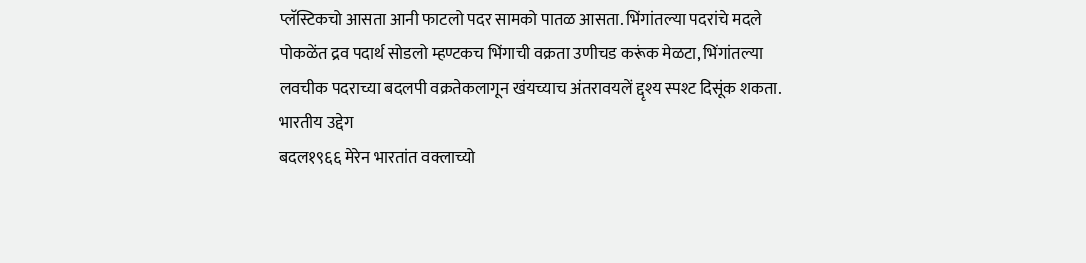प्लॅस्टिकचो आसता आनी फाटलो पदर सामको पातळ आसता. भिंगांतल्या पदरांचे मदले पोकळेंत द्रव पदार्थ सोडलो म्हण्टकच भिंगाची वक्रता उणीचड करूंक मेळटा, भिंगांतल्या लवचीक पदराच्या बदलपी वक्रतेकलागून खंयच्याच अंतरावयलें द्दृश्य स्पश्ट दिसूंक शकता.
भारतीय उद्देग
बदल१९६६ मेरेन भारतांत वक्लाच्यो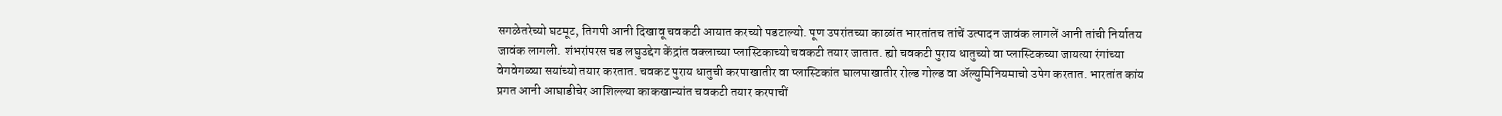सगळेतरेच्यो घटमूट, तिगपी आनी दिखावू चवकटी आयात करच्यो पडटाल्यो. पूण उपरांतच्या काळांत भारतांतच तांचें उत्पादन जावंक लागलें आनी तांची निर्यातय जावंक लागली. शंभरांपरस चड लघुउद्देग केंद्रांत वक्लाच्या प्लास्टिकाच्यो चवकटी तयार जातात. ह्यो चवकटी पुराय धातुच्यो वा प्लास्टिकच्या जायत्या रंगांच्या वेगवेगळ्या सयांच्यो तयार करतात. चवकट पुराय धातुची करपाखातीर वा प्लास्टिकांत घालपाखातीर रोल्ड गोल्ड वा ॲल्युमिनियमाचो उपेग करतात. भारतांत कांय प्रगत आनी आघाडीचेर आशिल्ल्या काकखान्यांत चवकटी तयार करपाचीं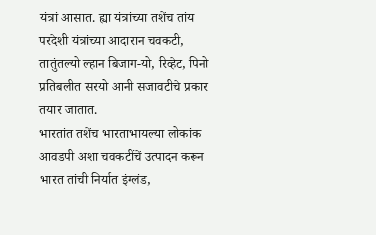यंत्रां आसात. ह्या यंत्रांच्या तशेंच तांय परदेशी यंत्रांच्या आदारान चवकटी, तातुंतल्यो ल्हान बिजाग-यो, रिव्हेट, पिनो प्रतिबलीत सरयो आनी सजावटीचे प्रकार तयार जातात.
भारतांत तशेंच भारताभायल्या लोकांक आवडपी अशा चवकटींचें उत्पादन करून भारत तांची निर्यात इंग्लंड,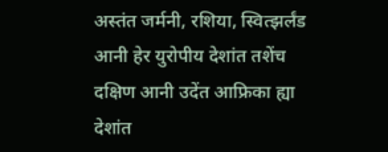अस्तंत जर्मनी, रशिया, स्वित्झर्लंड आनी हेर युरोपीय देशांत तशेंच दक्षिण आनी उदेंत आफ्रिका ह्या देशांत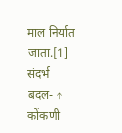माल निर्यात जाता.[1]
संदर्भ
बदल- ↑ कोंकणी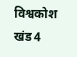विश्वकोश खंड 4